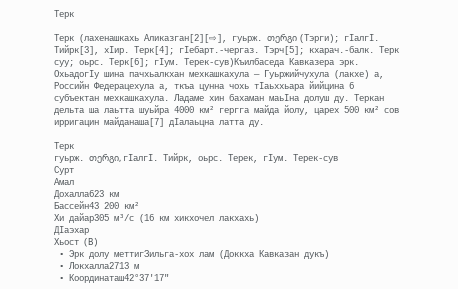Терк

Терк (лахенашкахь Аликазган[2][⇨], гуьрж. თერგი (Тэрги); гӀалгӀ. Тийрк[3], хӀир. Терк[4]; гӀебарт.-чергаз. Тэрч[5]; кхарач.-балк. Терк суу; оьрс. Терк[6]; гӀум. Терек-сув)Къилбаседа Кавказера эрк. ОхьадогӀу шина пачхьалкхан мехкашкахула — Гуьржийчухула (лакхе) а, Российн Федерацехула а, ткъа цунна чохь тӀаьххьара йийцина 6 субъектан мехкашкахула. Ладаме хин бахаман маьӀна долуш ду. Теркан дельта ша лаьтта шуьйра 4000 км² гергга майда йолу, царех 500 км² сов ирригацин майданаша[7] дӀалаьцна латта ду.

Терк
гуьрж. თერგი, гӀалгӀ. Тийрк, оьрс. Терек, гӀум. Терек-сув
Сурт
Амал
Дохалла623 км
Бассейн43 200 км²
Хи дайар305 м³/с (16 км хикхочел лакхахь)
ДӀаэхар
Хьост (B)
 • Эрк долу меттигЗильга-хох лам (Доккха Кавказан дукъ)
 • Локхалла2713 м
 • Координаташ42°37′17″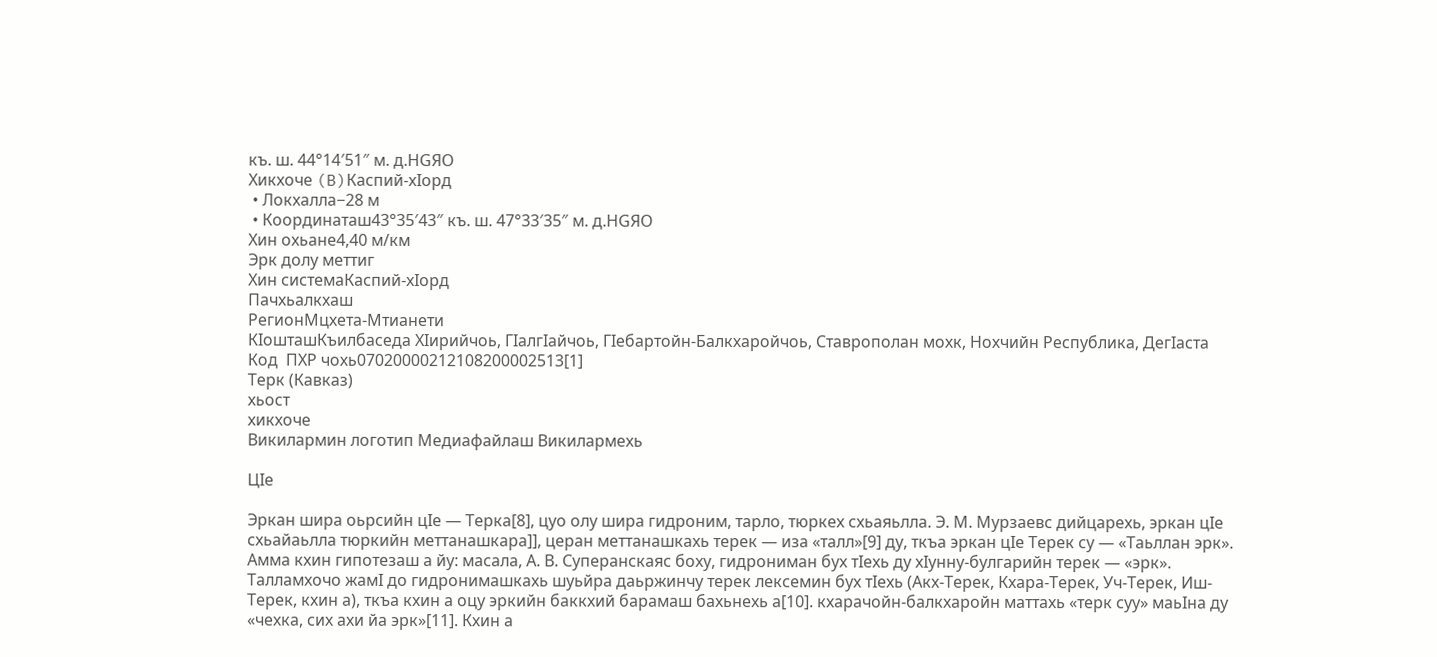къ. ш. 44°14′51″ м. д.HGЯO
Хикхоче (B)Каспий-хӀорд
 • Локхалла−28 м
 • Координаташ43°35′43″ къ. ш. 47°33′35″ м. д.HGЯO
Хин охьане4,40 м/км
Эрк долу меттиг
Хин системаКаспий-хӀорд
Пачхьалкхаш
РегионМцхета-Мтианети
КӀошташКъилбаседа ХӀирийчоь, ГӀалгӀайчоь, ГӀебартойн-Балкхаройчоь, Ставрополан мохк, Нохчийн Республика, ДегӀаста
Код  ПХР чохь07020000212108200002513[1]
Терк (Кавказ)
хьост
хикхоче
Викилармин логотип Медиафайлаш Викилармехь

ЦӀе

Эркан шира оьрсийн цӀе — Терка[8], цуо олу шира гидроним, тарло, тюркех схьаяьлла. Э. М. Мурзаевс дийцарехь, эркан цӀе схьайаьлла тюркийн меттанашкара]], церан меттанашкахь терек — иза «талл»[9] ду, ткъа эркан цӀе Терек су — «Таьллан эрк». Амма кхин гипотезаш а йу: масала, А. В. Суперанскаяс боху, гидрониман бух тӀехь ду хӀунну-булгарийн терек — «эрк». Талламхочо жамӀ до гидронимашкахь шуьйра даьржинчу терек лексемин бух тӀехь (Акх-Терек, Кхара-Терек, Уч-Терек, Иш-Терек, кхин а), ткъа кхин а оцу эркийн баккхий барамаш бахьнехь а[10]. кхарачойн-балкхаройн маттахь «терк суу» маьӀна ду «чехка, сих ахи йа эрк»[11]. Кхин а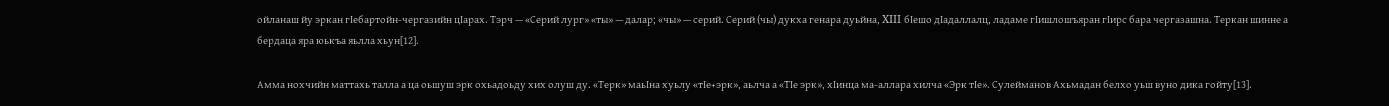ойланаш йу эркан гӀебартойн-чергазийн цӀарах. Тэрч — «Серий лург» «ты» — далар; «чы» — серий. Серий (чы) дукха генара дуьйна, XIII бӀешо дӀадаллалц, ладаме гӀишлошъяран гӀирс бара чергазашна. Теркан шинне а бердаца яра юькъа яьлла хьун[12].

Амма нохчийн маттахь талла а ца оьшуш эрк охьадоьду хих олуш ду. «Терк» маьӀна хуьлу «тӀе+эрк», аьлча а «ТӀе эрк», хӀинца ма-аллара хилча «Эрк тӀе». Сулейманов Ахьмадан белхо уьш вуно дика гойту[13].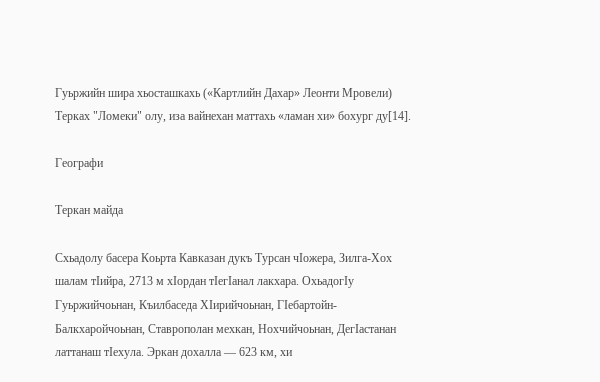Гуьржийн шира хьосташкахь («Картлийн Дахар» Леонти Мровели) Терках "Ломеки" олу, иза вайнехан маттахь «ламан хи» бохург ду[14].

Географи

Теркан майда

Схьадолу басера Коьрта Кавказан дукъ Турсан чӀожера, Зилга-Хох шалам тӀийра, 2713 м хӀордан тӀегӀанал лакхара. ОхьадогӀу Гуьржийчоьнан, Къилбаседа ХӀирийчоьнан, ГӀебартойн-Балкхаройчоьнан, Ставрополан мехкан, Нохчийчоьнан, ДегӀастанан латтанаш тӀехула. Эркан дохалла — 623 км, хи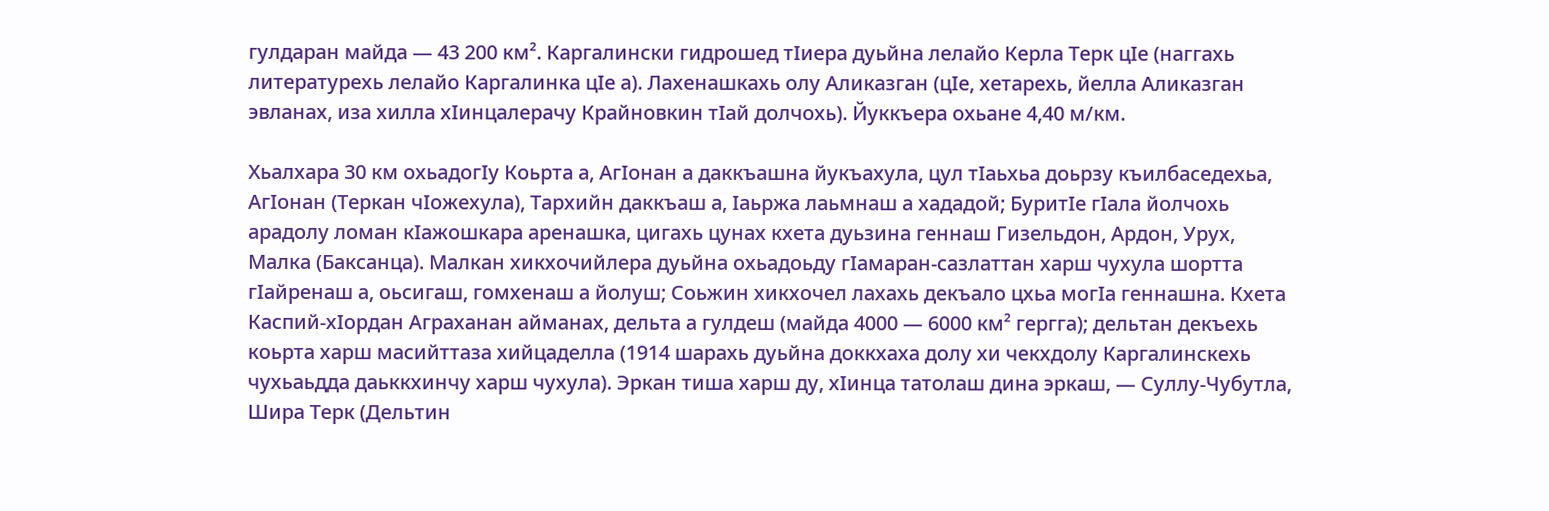гулдаран майда — 43 200 км². Каргалински гидрошед тӀиера дуьйна лелайо Керла Терк цӀе (наггахь литературехь лелайо Каргалинка цӀе а). Лахенашкахь олу Аликазган (цӀе, хетарехь, йелла Аликазган эвланах, иза хилла хӀинцалерачу Крайновкин тӀай долчохь). Йуккъера охьане 4,40 м/км.

Хьалхара 30 км охьадогӀу Коьрта а, АгӀонан а даккъашна йукъахула, цул тӀаьхьа доьрзу къилбаседехьа, АгӀонан (Теркан чӀожехула), Тархийн даккъаш а, Ӏаьржа лаьмнаш а хададой; БуритӀе гӀала йолчохь арадолу ломан кӀажошкара аренашка, цигахь цунах кхета дуьзина геннаш Гизельдон, Ардон, Урух, Малка (Баксанца). Малкан хикхочийлера дуьйна охьадоьду гӀамаран-сазлаттан харш чухула шортта гӀайренаш а, оьсигаш, гомхенаш а йолуш; Соьжин хикхочел лахахь декъало цхьа могӀа геннашна. Кхета Каспий-хӀордан Аграханан айманах, дельта а гулдеш (майда 4000 — 6000 км² гергга); дельтан декъехь коьрта харш масийттаза хийцаделла (1914 шарахь дуьйна доккхаха долу хи чекхдолу Каргалинскехь чухьаьдда даьккхинчу харш чухула). Эркан тиша харш ду, хӀинца татолаш дина эркаш, — Суллу-Чубутла, Шира Терк (Дельтин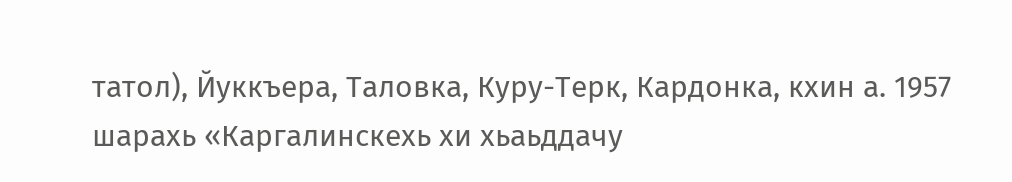татол), Йуккъера, Таловка, Куру-Терк, Кардонка, кхин а. 1957 шарахь «Каргалинскехь хи хьаьддачу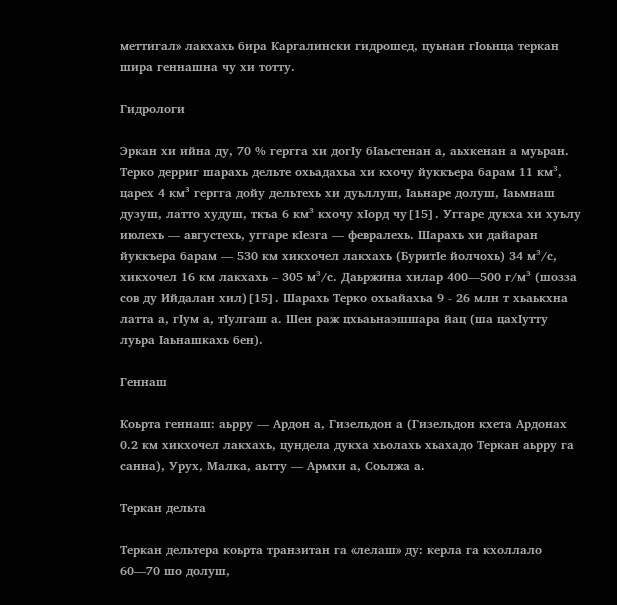меттигал» лакхахь бира Каргалински гидрошед, цуьнан гӀоьнца теркан шира геннашна чу хи тотту.

Гидрологи

Эркан хи ийна ду, 70 % гергга хи догӀу бӀаьстенан а, аьхкенан а муьран. Терко дерриг шарахь дельте охьадахьа хи кхочу йуккъера барам 11 км³, царех 4 км³ гергга дойу дельтехь хи дуьллуш, Ӏаьнаре долуш, Ӏаьмнаш дузуш, латто худуш, ткъа 6 км³ кхочу хӀорд чу[15]. Уггаре дукха хи хуьлу июлехь — августехь, уггаре кӀезга — февралехь. Шарахь хи дайаран йуккъера барам — 530 км хикхочел лакхахь (БуритӀе йолчохь) 34 м³/с, хикхочел 16 км лакхахь – 305 м³/с. Даьржина хилар 400—500 г/м³ (шозза сов ду Ийдалан хил)[15]. Шарахь Терко охьайахьа 9 - 26 млн т хьаькхна латта а, гӀум а, тӀулгаш а. Шен раж цхьаьнаэшшара йац (ша цахӀутту луьра Ӏаьнашкахь бен).

Геннаш

Коьрта геннаш: аьрру — Ардон а, Гизельдон а (Гизельдон кхета Ардонах 0.2 км хикхочел лакхахь, цундела дукха хьолахь хьахадо Теркан аьрру га санна), Урух, Малка, аьтту — Армхи а, Соьлжа а.

Теркан дельта

Теркан дельтера коьрта транзитан га «лелаш» ду: керла га кхоллало 60—70 шо долуш,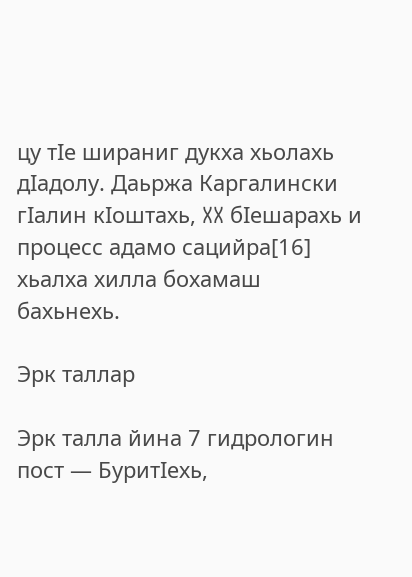цу тӀе шираниг дукха хьолахь дӀадолу. Даьржа Каргалински гӀалин кӀоштахь, XX бӀешарахь и процесс адамо сацийра[16] хьалха хилла бохамаш бахьнехь.

Эрк таллар

Эрк талла йина 7 гидрологин пост — БуритӀехь,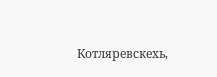Котляревскехь,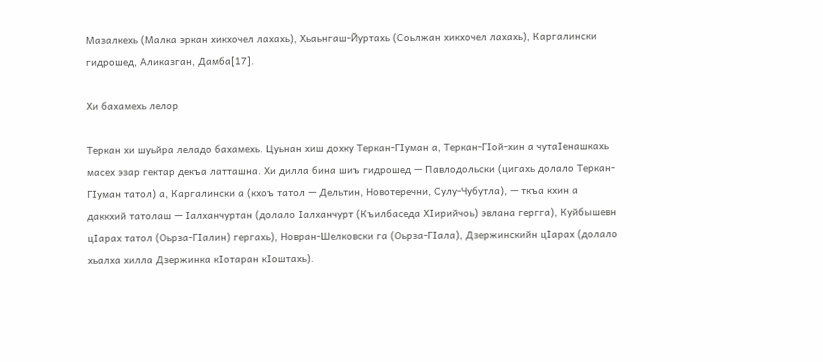Мазалкехь (Малка эркан хикхочел лахахь), Хьаьнгаш-Йуртахь (Соьлжан хикхочел лахахь), Каргалински гидрошед, Аликазган, Дамба[17].

Хи бахамехь лелор

Теркан хи шуьйра леладо бахамехь. Цуьнан хиш дохку Теркан-ГӀуман а, Теркан-ГӀой-хин а чутаӀенашкахь масех эзар гектар декъа латташна. Хи дилла бина шиъ гидрошед — Павлодольски (цигахь долало Теркан-ГӀуман татол) а, Каргалински а (кхоъ татол — Дельтин, Новотеречни, Сулу-Чубутла), — ткъа кхин а даккхий татолаш — Ӏалханчуртан (долало Ӏалханчурт (Къилбаседа ХӀирийчоь) эвлана гергга), Куйбышевн цӀарах татол (Оьрза-ГӀалин) гергахь), Новран-Шелковски га (Оьрза-ГӀала), Дзержинскийн цӀарах (долало хьалха хилла Дзержинка кӀотаран кӀоштахь).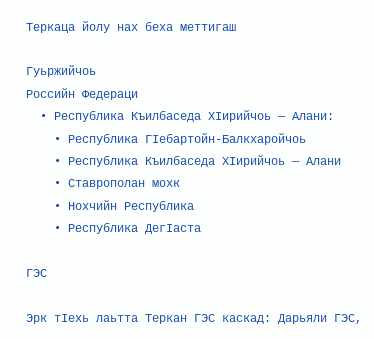Теркаца йолу нах беха меттигаш

Гуьржийчоь
Российн Федераци
  • Республика Къилбаседа ХӀирийчоь — Алани:
    • Республика ГӀебартойн-Балкхаройчоь
    • Республика Къилбаседа ХӀирийчоь — Алани
    • Ставрополан мохк
    • Нохчийн Республика
    • Республика ДегӀаста

ГЭС

Эрк тӀехь лаьтта Теркан ГЭС каскад: Дарьяли ГЭС,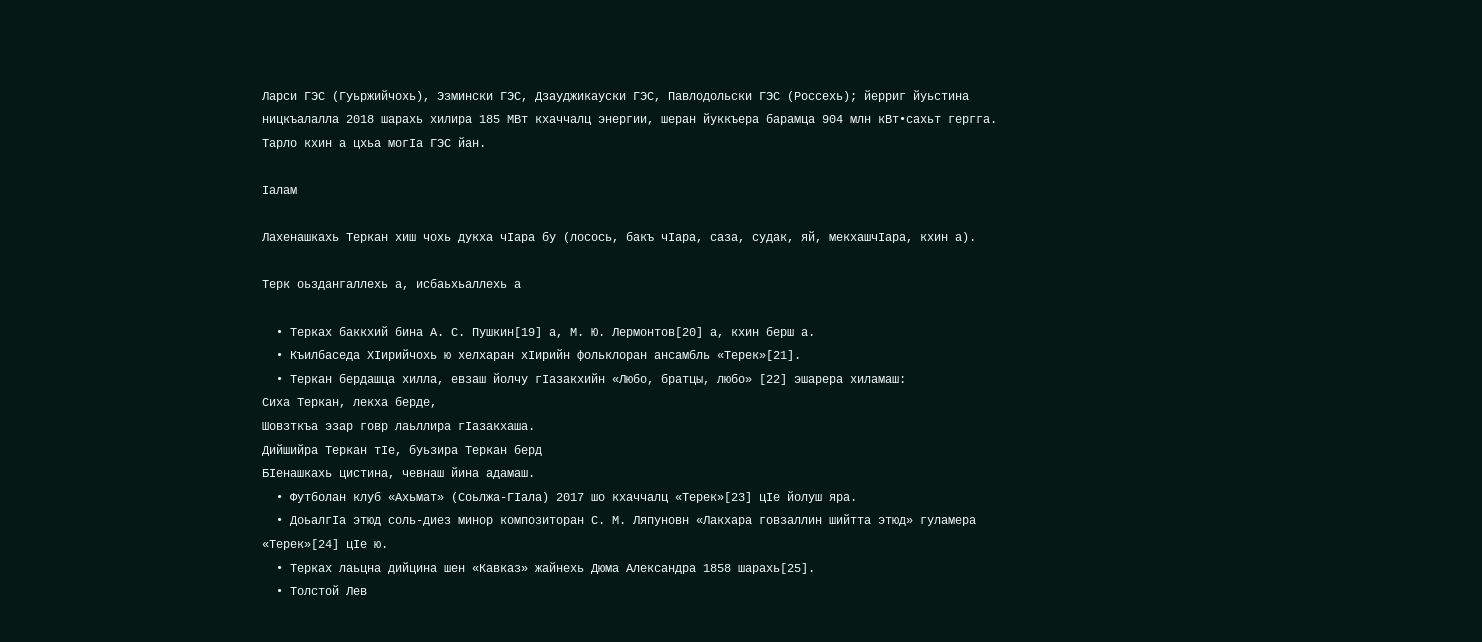Ларси ГЭС (Гуьржийчохь), Эзмински ГЭС, Дзауджикауски ГЭС, Павлодольски ГЭС (Россехь); йерриг йуьстина ницкъалалла 2018 шарахь хилира 185 МВт кхаччалц энергии, шеран йуккъера барамца 904 млн кВт•сахьт гергга. Тарло кхин а цхьа могӀа ГЭС йан.

Ӏалам

Лахенашкахь Теркан хиш чохь дукха чӀара бу (лосось, бакъ чӀара, саза, судак, яй, мекхашчӀара, кхин а).

Терк оьздангаллехь а, исбаьхьаллехь а

  • Терках баккхий бина А. С. Пушкин[19] а, М. Ю. Лермонтов[20] а, кхин берш а.
  • Къилбаседа ХӀирийчохь ю хелхаран хӀирийн фольклоран ансамбль «Терек»[21].
  • Теркан бердашца хилла, евзаш йолчу гӀазакхийн «Любо, братцы, любо» [22] эшарера хиламаш:
Сиха Теркан, лекха берде,
Шовзткъа эзар говр лаьллира гӀазакхаша.
Дийшийра Теркан тӀе, буьзира Теркан берд
БӀенашкахь цистина, чевнаш йина адамаш.
  • Футболан клуб «Ахьмат» (Соьлжа-ГӀала) 2017 шо кхаччалц «Терек»[23] цӀе йолуш яра.
  • ДоьалгӀа этюд соль-диез минор композиторан С. М. Ляпуновн «Лакхара говзаллин шийтта этюд» гуламера «Терек»[24] цӀе ю.
  • Терках лаьцна дийцина шен «Кавказ» жайнехь Дюма Александра 1858 шарахь[25].
  • Толстой Лев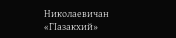Николаевичан «ГӀазакхий»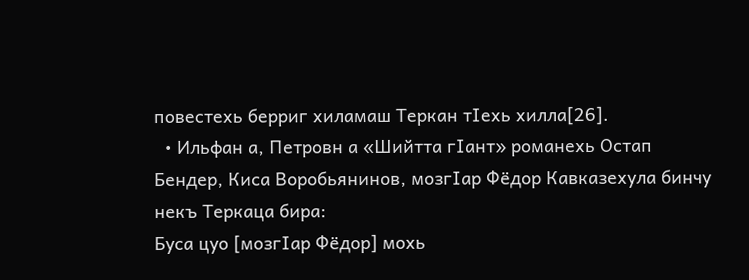повестехь берриг хиламаш Теркан тӀехь хилла[26].
  • Ильфан а, Петровн а «Шийтта гӀант» романехь Остап Бендер, Киса Воробьянинов, мозгӀар Фёдор Кавказехула бинчу некъ Теркаца бира:
Буса цуо [мозгӀар Фёдор] мохь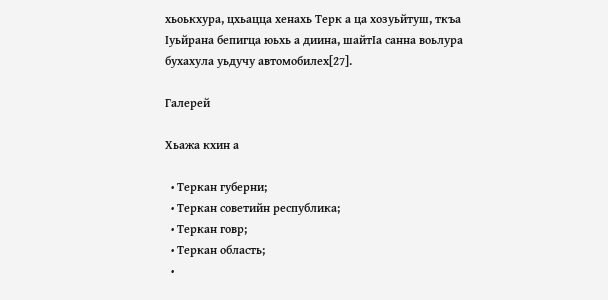хьоькхура, цхьацца хенахь Терк а ца хозуьйтуш, ткъа Ӏуьйрана бепигца юьхь а диина, шайтӀа санна воьлура бухахула уьдучу автомобилех[27].

Галерей

Хьажа кхин а

  • Теркан губерни;
  • Теркан советийн республика;
  • Теркан говр;
  • Теркан область;
  •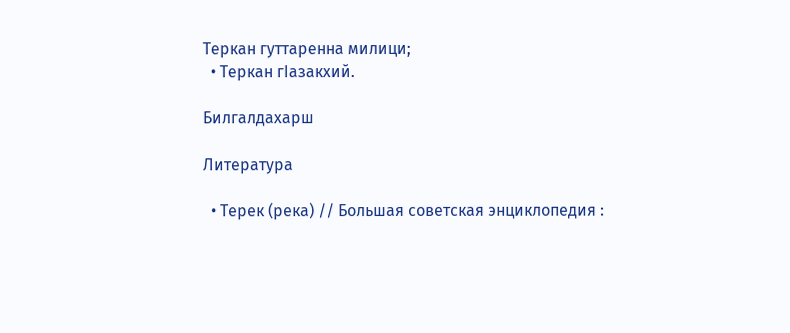Теркан гуттаренна милици;
  • Теркан гӀазакхий.

Билгалдахарш

Литература

  • Терек (река) // Большая советская энциклопедия :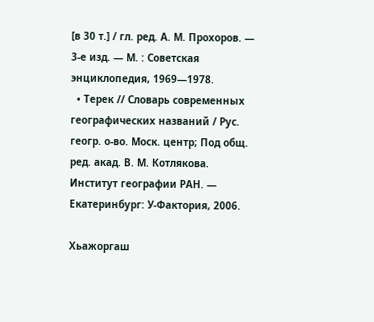[в 30 т.] / гл. ред. А. М. Прохоров. — 3-е изд. — М. : Советская энциклопедия, 1969—1978.
  • Терек // Словарь современных географических названий / Рус. геогр. о-во. Моск. центр; Под общ. ред. акад. В. М. Котлякова. Институт географии РАН. — Екатеринбург: У-Фактория, 2006.

Хьажоргаш